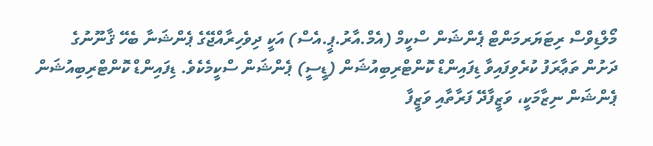މޯލްޑިވްސް ރިޓަޔަރމަންޓް ޕެންޝަން ސްކީމް (އެމް.އާރު.ޕީ.އެސް) އަކީ ދިވެހިރާއްޖޭގެ ޕެންޝަނާ ބެހޭ ޤާނޫނުގެ ދަށުން ތަޢާރަފު ކުރެވިފައިވާ ޑިފައިންޑް ކޮންޓްރިބިއުޝަން (ޑީސީ) ޕެންޝަން ސްކީމެކެވެ. ޑިފައިންޑް ކޮންޓްރިބިއުޝަން ޕެންޝަން ނިޒާމަކީ، ވަޒީފާދޭ ފަރާތާއި ވަޒީފާ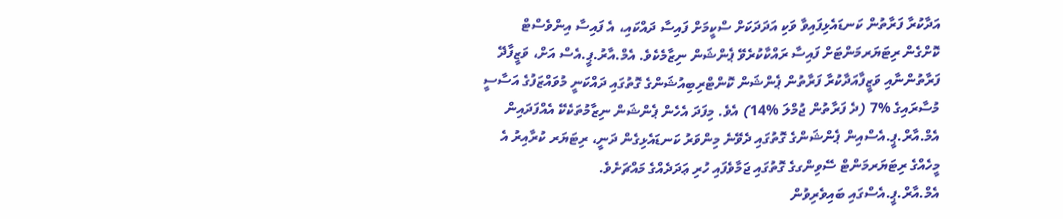އަދާކުރާ ފަރާތުން ކަނޑައެޅިފައިވާ ވަކި އަދަދަކަށް ސްކީމަށް ފައިސާ ދައްކައި، އެ ފައިސާ އިންވެސްޓް ކޮށްގެން ރިޓަޔަރމަންޓަށް ފައިސާ ރައްކާކުރެވޭ ޕެންޝަން ނިޒާމެކެވެ. އެމް.އާރު.ޕީ.އެސް އަށް، ވަޒީފާދޭ ފަރާތުންނާއި ވަޒީފާއަދާކުރާ ފަރާތުން ޕެންޝަން ކޮންޓްރިބިއުޝަންގެ ގޮތުގައި ދައްކަނީ މުވައްޒަފުގެ އަސާސީ މުސާރައިގެ %7 (ދެ ފަރާތުން ޖުމްލަ %14) އެވެ. މިފަދަ އެހެން ޕެންޝަން ނިޒާމުތަކެކޭ އެއްފަދައިން އެމް.އާރް.ޕީ.އެސްއިން ޕެންޝަންގެ ގޮތުގައި ދެވޭނެ މިންވަރު ކަނޑައެޅިގެން ދަނީ، ރިޓަޔަރ ކުރާއިރު އެ މީހެއްގެ ރިޓަޔަރމަންޓް ސޭވިންގގެ ގޮތުގައި ޖަމާވެފައި ހުރި ޢަދަދެއްގެ މައްޗަށެވެ.
އެމް.އާރް.ޕީ.އެސްގައި ބައިވެރިވުން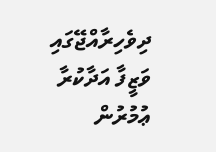ދިވެހިރާއްޖޭގައި ވަޒީފާ އަދާކުރާ ޢުމުރުން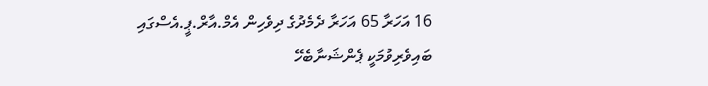16 އަހަރާ 65 އަހަރާ ދެމެދުގެ ދިވެހިން އެމް.އާރް.ޕީ.އެސްގައި ބައިވެރިވުމަކީ ޕެންޝަނާބެހޭ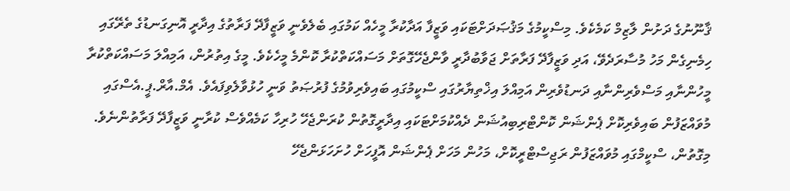ޤާނޫނުގެ ދަށުން ލާޒިމް ކަމެކެވެ. މިސްކީމުގެ މަޤުޞަދަށްޓަކައި ވަޒީފާ އަދާކުރާ މީހެއް ކަމުގައި ބެލެވެނީ ވަޒީފާދޭ ފަރާތުގެ އިދާރީ އޮނިގަނޑުގެ ތެރޭގައި ހިމެނިގެން މަހު މުސާރަދެވޭ، އަދި ވަޒީފާދޭ ފަރާތަށް ޖަވާބުދާރީ ވާންޖެހޭގޮތަށް މަސައްކަތްކުރާ ކޮންމެ މީހެކެވެ. މީގެ އިތުރުން، އަމިއްލަ މަސައްކަތްކުރާ މީހުންނާއި މަސްވެރިންނާއި ދަނޑުވެރިން އަމިއްލަ އިޚްތިޔާރުގައި ސްކީމުގައި ބައިވެރިވުމުގެ ފުރުޞަތު ވަނީ ހުޅުވާލެވިފައެވެ. އެމް.އާރް.ޕީ.އެސްގައި މުވައްޒަފުން ބައިވެރިކޮށް ޕެންޝަން ކޮންޓްރިބިއުޝަން ދެއްކުމަށްޓަކައި އިދާރީގޮތުން ކުރަންޖެހޭ ހުރިހާ ކަމެއްވެސް ކުރާނީ ވަޒީފާދޭ ފަރާތުންނެވެ. މިގޮތުން، ސްކީމްގައި މުވައްޒަފުން ރަޖިސްޓްރީކޮށް، މަހުން މަހަށް ޕެންޝަން އޮފީހަށް ހުށަހަޅަންޖެހޭ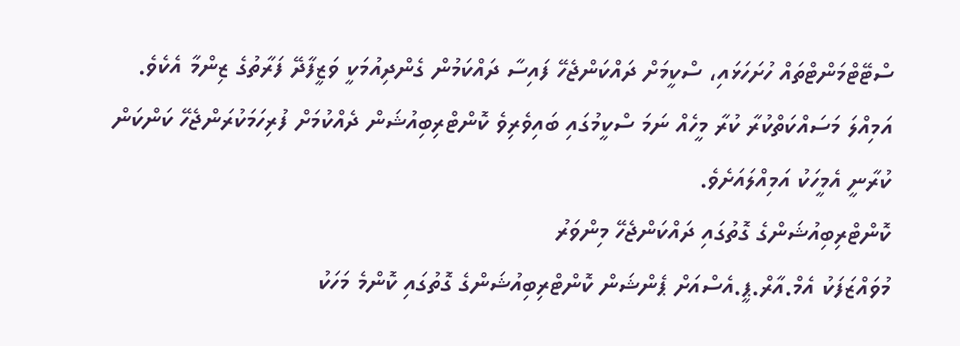ސްޓޭޓްމަންޓްތައް ހުށަހަޅައި، ސްކީމަށް ދައްކަންޖެހޭ ފައިސާ ދައްކަމުން ގެންދިއުމަކީ ވަޒީފާދޭ ފަރާތުގެ ޒިންމާ އެކެވެ. އަމިއްލަ މަސައްކަތްކުރާ ކުރާ މީހެއް ނަމަ ސްކީމުގައި ބައިވެރިވެ ކޮންޓްރިބިއުޝަން ދެއްކުމަށް ފުރިހަމަކުރަންޖެހޭ ކަންކަން ކުރާނީ އެމީހަކު އަމިއްލައަށެވެ.
ކޮންޓްރިބިއުޝަންގެ ގޮތުގައި ދައްކަންޖެހޭ މިންވަރު
މުވައްޒަފަކު އެމް.އާރް.ޕީ.އެސްއަށް ޕެންޝަން ކޮންޓްރިބިއުޝަންގެ ގޮތުގައި ކޮންމެ މަހަކު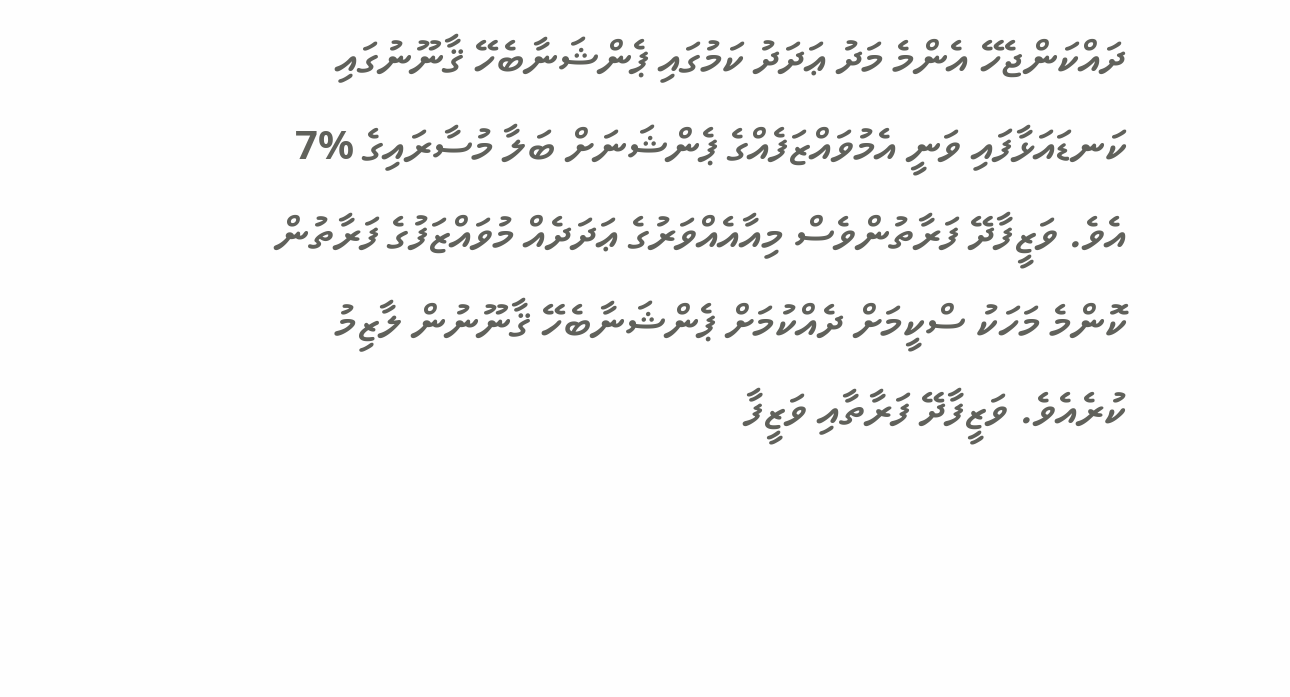ދައްކަންޖެހޭ އެންމެ މަދު ޢަދަދު ކަމުގައި ޕެންޝަނާބެހޭ ޤާނޫނުގައި ކަނޑައަޅާފައި ވަނީ އެމުވައްޒަފެއްގެ ޕެންޝަނަށް ބަލާ މުސާރައިގެ %7 އެވެ. ވަޒީފާދޭ ފަރާތުންވެސް މިއާއެއްވަރުގެ ޢަދަދެއް މުވައްޒަފުގެ ފަރާތުން ކޮންމެ މަހަކު ސްކީމަށް ދެއްކުމަށް ޕެންޝަނާބެހޭ ޤާނޫނުން ލާޒިމު ކުރެއެވެ. ވަޒީފާދޭ ފަރާތާއި ވަޒީފާ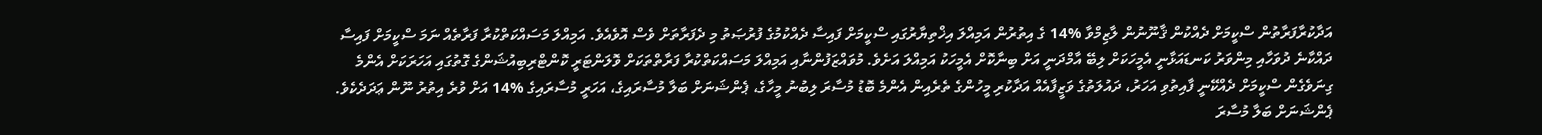އަދާކުރާފަރާތުން ސްކީމަށް ދެއްކުން ޤާނޫނުން ލާޒިމްވާ %14 ގެ އިތުރުން އަމިއްލަ އިޚްތިޔާރުގައި ސްކީމަށް ފައިސާ ދެއްކުމުގެ ފުރުޞަތު މި ދެފަރާތަށް ވެސް އޮވެއެވެ. އަމިއްލަ މަސައްކަތްކުރާ ފަރާތެއް ނަމަ ސްކީމަށް ފައިސާ ދައްކާނެ ދުވަހާއި މިންވަރު ކަނޑައަޅާނީ އެމީހަކަށް ލިބޭ އާމްދަނީ އަށް ބިނާކޮށް އެމީހަކު އަމިއްލަ އަށެވެ. މުވައްޒަފުންނާއި އަމިއްލަ މަސައްކަތްކުރާ ފަރާތްތަކަށް ވޮލަންޓަރީ ކޮންޓްރިބިއުޝަންގެ ގޮތުގައި އަހަރަކަށް އެންމެ ގިނަވެގެން ސްކީމަށް ދެއްކޭނީ ފާއިތުވި އަހަރު، ދައުލަތުގެ ވަޒީފާއެއް އަދާކުރި މީހުންގެ ތެރެއިން އެންމެ ބޮޑު މުސާރަ ލިބުނު މީހާގެ، ޕެންޝަނަށް ބަލާ މުސާރައިގެ، އަހަރީ މުސާރައިގެ %14 އަށް ވުރެ އިތުރު ނޫން ޢަދަދެކެވެ.
ޕެންޝަނަށް ބަލާ މުސާރަ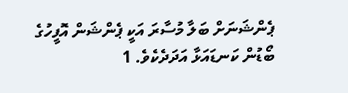ޕެންޝަނަށް ބަލާ މުސާރަ އަކީ ޕެންޝަން އޮފީހުގެ ބޯޑުން ކަނޑައަޅާ އަދަދެކެވެ. 1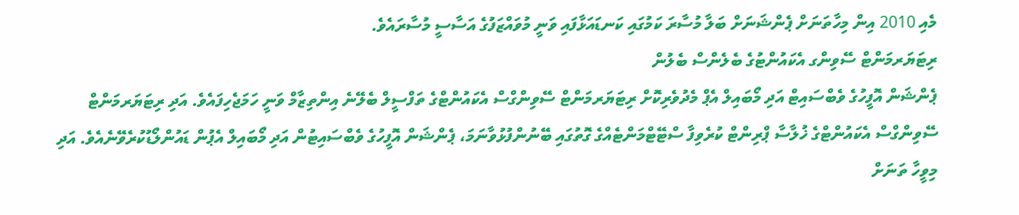މެއި 2010 އިން މިހާތަނަށް ޕެންޝަނަށް ބަލާ މުސާރަ ކަމުގައި ކަނޑައަޅާފައި ވަނީ މުވައްޒަފުގެ އަސާސީ މުސާރައެވެ.
ރިޓަޔަރމަންޓް ސޭވިންގ އެކައުންޓުގެ ބެލެންސް ބެލުން
ޕެންޝަން އޮފީހުގެ ވެބްސައިޓް އަދި މޯބައިލް އެޕް މެދުވެރިކޮށް ރިޓަޔަރމަންޓް ސޭވިންގްސް އެކައުންޓްގެ ތަފްސީލް ބެލޭނެ އިންތިޒާމް ވަނީ ހަމަޖެހިފައެވެ. އަދި ރިޓަޔަރމަންޓް ސޭވިންގްސް އެކައުންޓްގެ ޚުލާސާ ޕްރިންޓް ކުރެވިފާ ސްޓޭޓްމަންޓެއްގެ ގޮތުގައި ބޭނުންފުޅުވާނަމަ، ޕެންޝަން އޮފީހުގެ ވެބްސައިޓުން އަދި މޯބައިލް އެޕުން ޑައުންލޯޑުކުރެވޭނެއެވެ. އަދި މިވީހާ ތަނަށް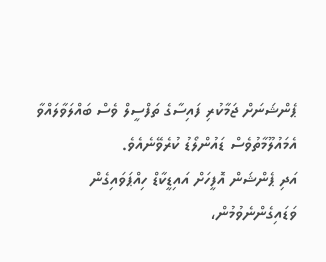ޕެންޝަނަށް ޖަމާކުރި ފައިސާގެ ތަފްސީލް ވެސް ބައްލަވާލައްވާ އެމައުލޫމާތުވެސް ޑައުންލޯޑު ކުރެވޭނެއެވެ.
އަދި ޕެންޝަން އޮފީހަށް އައިޑީކާޑް ހިއްޕަވައިގެން ވަޑައިގެންނެވުމުން،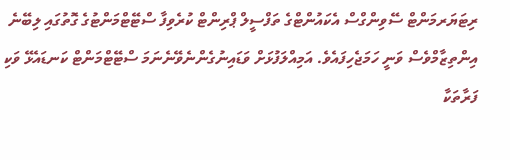ރިޓަޔަރމަންޓް ސޭވިންގްސް އެކައުންޓްގެ ތަފްސީލް ޕްރިންޓް ކުރެވިފާ ސްޓޭޓްމަންޓުގެ ގޮތުގައި ލިބޭނެ އިންތިޒާމްވެސް ވަނީ ހަމަޖެހިފައެވެ. އަމިއްލަފުޅަށް ވަޑައިނުގެންނެވޭނެނަމަ ސްޓޭޓްމަންޓް ކަނޑައެޅޭ ވަކި ފަރާތަކާ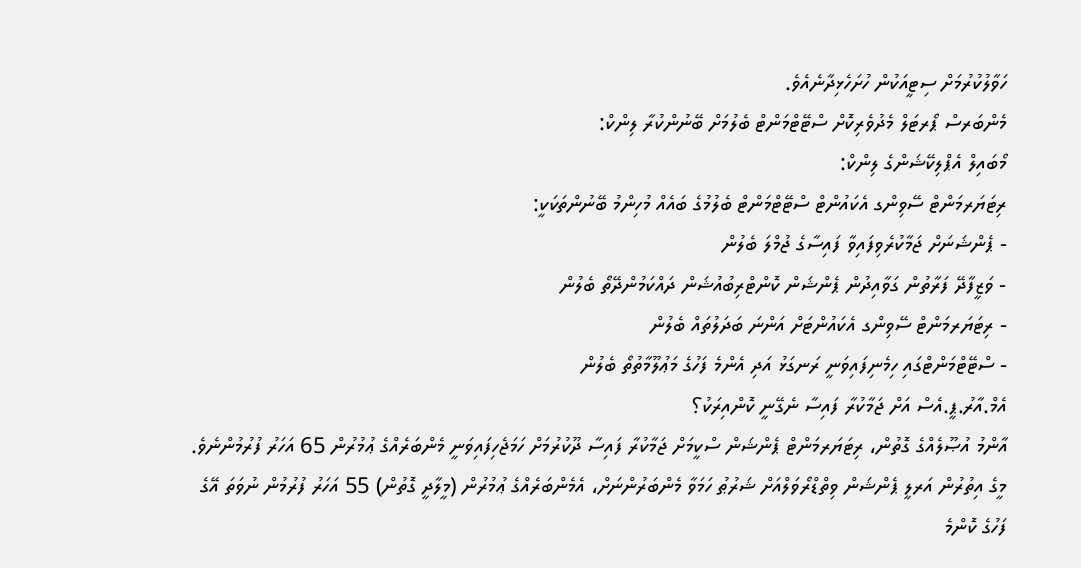ހަވާލުކުރުމަށް ސިޓީއަކުން ހުށަހެޅިދާނެއެވެ.
މެންބަރސް ޕޯރޓަލް މެދުވެރިކޮށް ސްޓޭޓްމަންޓް ބެލުމަށް ބޭނުންކުރާ ލިންކް:
މޯބައިލް އެޕްލިކޭޝަންގެ ލިންކް:
ރިޓަޔަރމަންޓް ސޭވިންގ އެކައުންޓް ސްޓޭޓްމަންޓް ބެލުމުގެ ބައެއް މުހިންމު ބޭނުންތަކަކީ:
- ޕެންޝަނަށް ޖަމާކުރެވިފައިވާ ފައިސާގެ ޖުމްލަ ބެލުން
- ވަޒީފާދޭ ފަރާތުން ގަވާއިދުން ޕެންޝަން ކޮންޓްރިބުއުޝަން ދައްކަމުންދޭތޯ ބެލުން
- ރިޓަޔަރމަންޓް ސޭވިންގ އެކައުންޓަށް އަންނަ ބަދަލުތައް ބެލުން
- ސްޓޭޓްމަންޓްގައި ހިމެނިފައިވަނީ ރަނގަޅު އަދި އެންމެ ފަހުގެ މަޢުލޫމާތުތޯ ބެލުން
އެމް.އާރު.ޕީ.އެސް އަށް ޖަމާކުރާ ފައިސާ ނެގޭނީ ކޮންއިރަކު؟
އާންމު އުޞޫލެއްގެ ގޮތުން، ރިޓަޔަރމަންޓް ޕެންޝަން ސްކީމަށް ޖަމާކުރާ ފައިސާ ދޫކުރުމަށް ހަމަޖެހިފައިވަނީ މެންބަރެއްގެ ޢުމުރުން 65 އަހަރު ފުރުމުންނެވެ. މީގެ އިތުރުން އަރލީ ޕެންޝަން ވިތްޑްރޯވަލްއަށް ޝަރުޠު ހަމަވާ މެންބަރުންނަށް، އެމެންބަރެއްގެ ޢުމުރުން (މީލާދީ ގޮތުން) 55 އަހަރު ފުރުމުން ނުވަތަ އޭގެ ފަހުގެ ކޮންމެ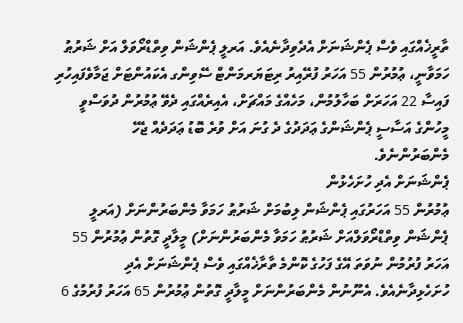ތާރީޚެއްގައި ވެސް ޕެންޝަނަށް އެދެވިދާނެއެވެ. އަރލީ ޕެންޝަން ވިތްޑްރޯވަލް އަށް ޝަރުޠު ހަމަވާނީ، ޢުމުރުން 55 އަހަރު ފުރޭއިރު ރިޓަޔަރމަންޓް ސޭވިންގ އެކައުންޓަށް ޖަމާވެފައިހުރި ފައިސާ 22 އަހަރަށް ބަހާލުމުން، މަހެއްގެ މައްޗަށް، އެއިރެއްގައި ދެވޭ ޢުމުރުން ދުވަސްވީ މީހުންގެ އަސާސީ ޕެންޝަންގެ ޢަދަދުގެ ދެ ގުނަ އަށް ވުރެ ބޮޑު ޢަދަދެއް ޖެހޭ މެންބަރުންނެވެ.
ޕެންޝަނަށް އެދި ހުށަހެޅުން
ޢުމުރުން 55 އަހަރުގައި ޕެންޝަން ލިބުމަށް ޝަރުޠު ހަމަވާ މެންބަރުންނަށް (އަރލީ ޕެންޝަން ވިތްޑްރޯވަލްއަށް ޝަރުޠު ހަމަވާ މެންބަރުންނަށް) މީލާދީ ގޮތުން ޢުމުރުން 55 އަހަރު ފުރުމުން ނުވަތަ އޭގެ ފަހުގެ ކޮންމެ ތާރާޚެއްގައި ވެސް ޕެންޝަނަށް އެދި ހުށަހެޅިދާނެއެވެ. އެނޫނުން މެންބަރުންނަށް މީލާދީ ގޮތުން ޢުމުރުން 65 އަހަރު ފުރުމުގެ 6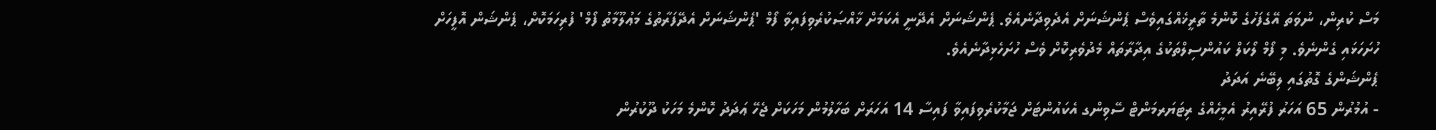މަސް ކުރިން، ނުވަތަ އޭގެފަހުގެ ކޮންމެ ތާރީޚެއްގައިވެސް ޕެންޝަނަށް އެދެވިދާނެއެވެ. ޕެންޝަނަށް އެދޭނީ އެކަމަށް ޚާއްޞަކުރެވިފައިވާ ފޯމް 'ޕެންޝަނަށް އެދޭފަރާތުގެ މަޢުލޫމާތު ފޯމް' ފުރިހަމަކޮށް، ޕެންޝަން އޮފީހަށް ހުށަހަޅައި ގެންނެވެ. މި ފޯމް ލޯކަލް ކައުންސިލްތަކުގެ އިދާރާތައް މެދުވެރިކޮށް ވެސް ހުށަހެޅިދާނެއެވެ.
ޕެންޝަންގެ ގޮތުގައި ލިބޭނެ އަދަދު
- އުމުރުން 65 އަހަރު ފުރޭއިރު އެމީހެއްގެ ރިޓަޔަރމަންޓް ސޭވިންގ އެކައުންޓަށް ޖަމާކުރެވިފައިވާ ފައިސާ 14 އަހަރަށް ބަހާލުމުން މަހަކަށް ޖެހޭ ޢަދަދު ކޮންމެ މަހަކު ދޫކުރުން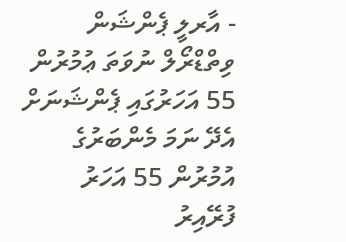- އާރލީ ޕެންޝަން ވިތްޑްރޯލް ނުވަތަ ޢުމުރުން 55 އަހަރުގައި ޕެންޝަނަށް އެދޭ ނަމަ މެންބަރުގެ އުމުރުން 55 އަހަރު ފުރޭއިރު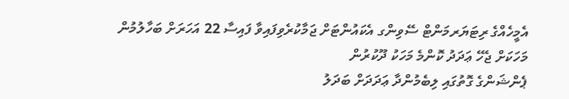އެމީހެއްގެ ރިޓަޔަރމަންޓް ސޭވިންގ އެކައުންޓަށް ޖަމާކުރެވިފައިވާ ފައިސާ 22 އަހަރަށް ބަހާލުމުން މަހަކަށް ޖެހޭ ޢަދަދު ކޮންމެ މަހަކު ދޫކުރުން
ޕެންޝަންގެ ގޮތުގައި ލިބެމުންދާ ޢަދަދަށް ބަދަލު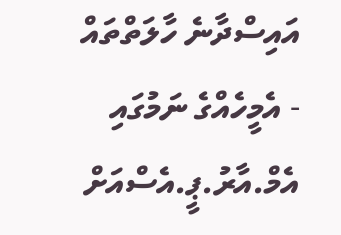އައިސްދާނެ ހާލަތްތައް
- އެމީހެއްގެ ނަމުގައި އެމް.އާރު.ޕީ.އެސްއަށް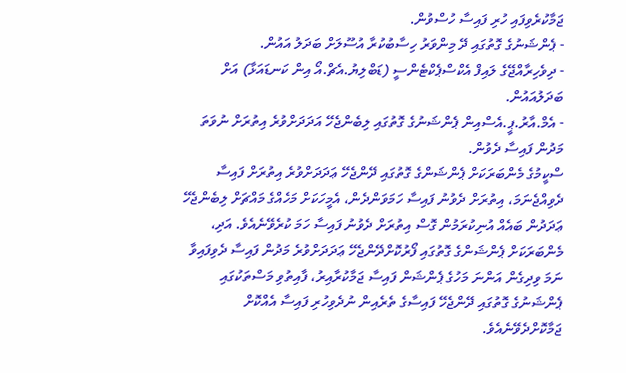ޖަމާކުރެވިފައި ހުރި ފައިސާ ހުސްވުން.
- ޕެންޝަނުގެ ގޮތުގައި ދޭ މިންވަރު ހިސާބުކުރާ އުސޫލަށް ބަދަލު އައުން.
- ދިވެހިރާއްޖޭގެ ލައިފް އެކްސްޕެކްޓެންސީ (ޑަބްލިޔު.އެޗް.އޯ އިން ކަނޑައަޅާ) އަށް ބަދަލުއައުން.
- އެމް.އާރު.ޕީ.އެސްއިން ޕެންޝަނުގެ ގޮތުގައި ލިބެންޖެހޭ އަދަދަށްވުރެ އިތުރަށް ނުވަތަ މަދުން ފައިސާ ދެވުން.
ސްކީމުގެ މެންބަރަކަށް ޕެންޝަންގެ ގޮތުގައި ދޭންޖެހޭ ޢަދަދަށްވުރެ އިތުރަށް ފައިސާ ދެވިއްޖެނަމަ، އިތުރަށް ދެވުނު ފައިސާ ހަމަވަންދެން، އެމީހަކަށް މަހެއްގެ މައްޗަށް ލިބެންޖެހޭ ޢަދަދުން ބައެއް އުނިކުރަމުން ގޮސް އިތުރަށް ދެވުނު ފައިސާ ހަމަ ކުރެވޭނެއެވެ. އަދި، މެންބަރަކަށް ޕެންޝަންގެ ގޮތުގައި ފޯރުކޮށްދޭންޖެހޭ ޢަދަދަށްވުރެ މަދުން ފައިސާ ދެވިފައިވާ ނަމަ ވިދިގެން އަންނަ މަހުގެ ޕެންޝަން ފައިސާ ޖަމާކުރާއިރު، ފާއިތުވި މަސްތަކުގައި ޕެންޝަނުގެ ގޮތުގައި ދޭންޖެހޭ ފައިސާގެ ތެރެއިން ނުދެވިހުރި ފައިސާ އެއްކޮށް ޖަމާކޮށްދެވޭނެއެވެ.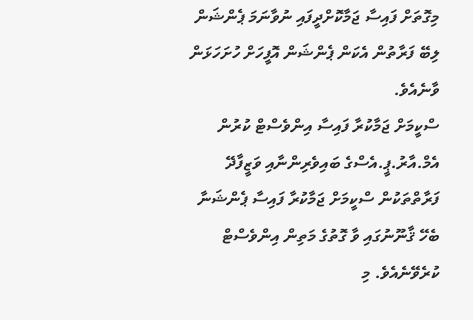މިގޮތަށް ފައިސާ ޖަމާކޮށްދީފައި ނުވާނަމަ ޕެންޝަން ލިބޭ ފަރާތުން އެކަން ޕެންޝަން އޮފީހަށް ހުށަހަޅަން ވާނެއެވެ.
ސްކީމަށް ޖަމާކުރާ ފައިސާ އިންވެސްޓް ކުރުން
އެމް.އާރު.ޕީ.އެސްގެ ބައިވެރިންނާއި ވަޒީފާދޭ ފަރާތްތަކުން ސްކީމަށް ޖަމާކުރާ ފައިސާ ޕެންޝަނާ ބެހޭ ޤާނޫނުގައި ވާ ގޮތުގެ މަތިން އިންވެސްޓް ކުރެވޭނެއެވެ. މި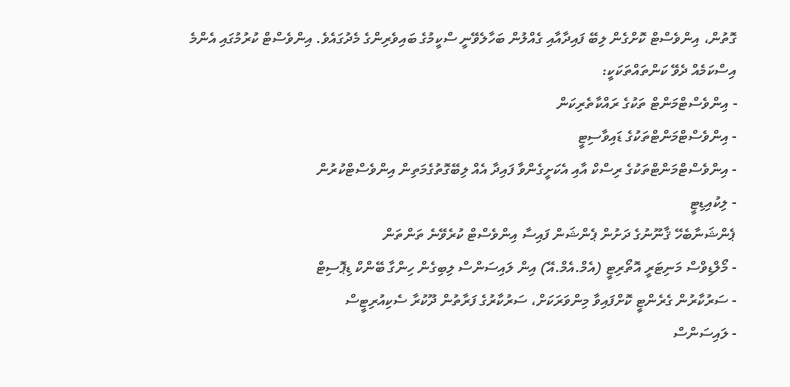ގޮތުން، އިންވެސްޓް ކޮށްގެން ލިބޭ ފައިދާއާއި ގެއްލުން ބަހާލެވޭނީ ސްކީމުގެ ބައިވެރިންގެ މެދުގައެވެ. އިންވެސްޓް ކުރުމުގައި އެންމެ އިސްކަމެއް ދެވޭ ކަންތައްތަކަކީ:
- އިންވެސްޓްމަންޓް ތަކުގެ ރައްކާތެރިކަން
- އިންވެސްޓްމަންޓްތަކުގެ ޑައިވާސިޓީ
- އިންވެސްޓްމަންޓްތަކުގެ ރިސްކް އާއި އެކަށީގެންވާ ފައިދާ އެއް ލިބޭގޮތުގެމަތިން އިންވެސްޓްކުރުން
- ލިކުއިޑިޓީ
ޕެންޝަނާބެހޭ ޤާނޫނުގެ ދަށުން ޕެންޝަން ފައިސާ އިންވެސްޓް ކުރެވޭނެ ތަންތަން
- މޯލްޑިވްސް މަނިޓަރީ އޮތޯރިޓީ (އެމް.އެމް.އޭ) އިން ލައިސަންސް ލިބިގެން ހިންގާ ބޭންކް ޑިޕޮސިޓް
- ސަރުކާރުން ގެރެންޓީ ކޮށްފައިވާ މިންވަރަކަށް، ސަރުކާރުގެ ފަރާތުން ދޫކުރާ ސެކިއުރިޓީސް
- ލައިސަންސް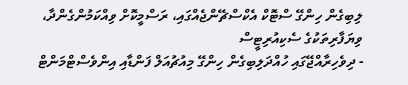ލިބިގެން ހިންގޭ ސްޓޮކް އެކްސްޗޭންޖެއްގައި، ރަސްމީކޮށް ވިއްކަމުންގެންދާ، ވިޔަފާރިތަކުގެ ސެކިއުރިޓީސް
- ދިވެހިރާއްޖޭގައި ހުއްދަލިބިގެން ހިންގޭ މިއުޗުއަލް ފަންޑާއި އިންވެސްޓްމަންޓް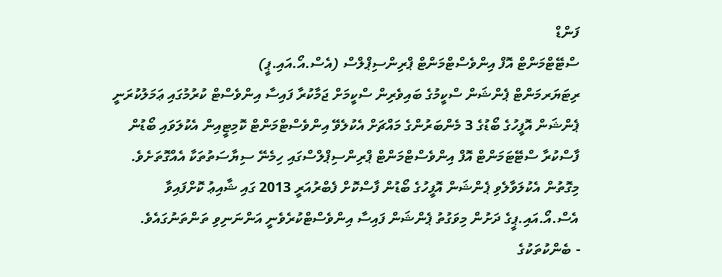ފަންޑް
ސްޓޭޓްމަންޓް އޮފް އިންވެސްޓްމަންޓް ޕްރިންސިޕްލްސް (އެސް.އޯ.އައި.ޕީ)
ރިޓަޔަރމަންޓް ޕެންޝަން ސްކީމުގެ ބައިވެރިން ސްކީމަށް ޖަމާކުރާ ފައިސާ އިންވެސްޓް ކުރުމުގައި ޢަމަލުކުރަނީ ޕެންޝަން އޮފީހުގެ ބޯޑުގެ 3 މެންބަރުންގެ މައްޗަށް އެކުލެވޭ އިންވެސްޓްމަންޓް ކޮމިޓީއިން އެކުލަވައި ބޯޑުން ފާސްކުރާ ސްޓޭޓަމަންޓް އޮފް އިންވެސްޓްމަންޓް ޕްރިންސިޕްލްސްގައި ހިމެނޭ ސިޔާސަތުތަކާ އެއްގޮތަށެވެ. މިގޮތުން އެކުލަވާލެވި ޕެންޝަން އޮފީހުގެ ބޯޑުން ފާސްކޮށް ފެބްރުއަރީ 2013 ގައި ޝާއިޢު ކޮށްފައިވާ އެސް.އޯ.އައި.ޕީގެ ދަށުން މިވަގުތު ޕެންޝަން ފައިސާ އިންވެސްޓްކުރެވެނީ އަންނަނިވި ތަންތަނުގައެވެ.
- ބެންކުތަކުގެ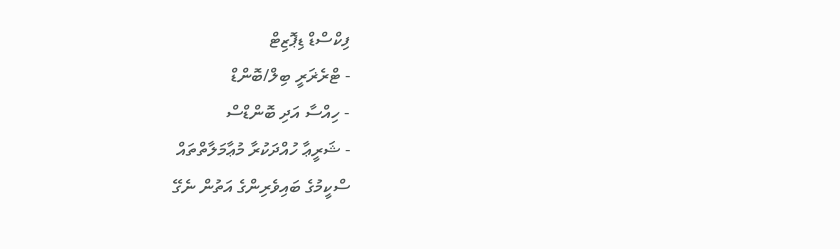ފިކްސްޑް ޑިޕޮޒިޓް
- ޓްރެޜަރީ ބިލް/ބޮންޑް
- ހިއްސާ އަދި ބޮންޑްސް
- ޝަރީޢާ ހުއްދަކުރާ މުޢާމަލާތްތައް
ސްކީމުގެ ބައިވެރިންގެ އަތުން ނެގޭ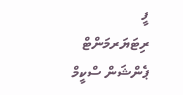ފީ
ރިޓަޔަރމަންޓް ޕެންޝަން ސްކީމް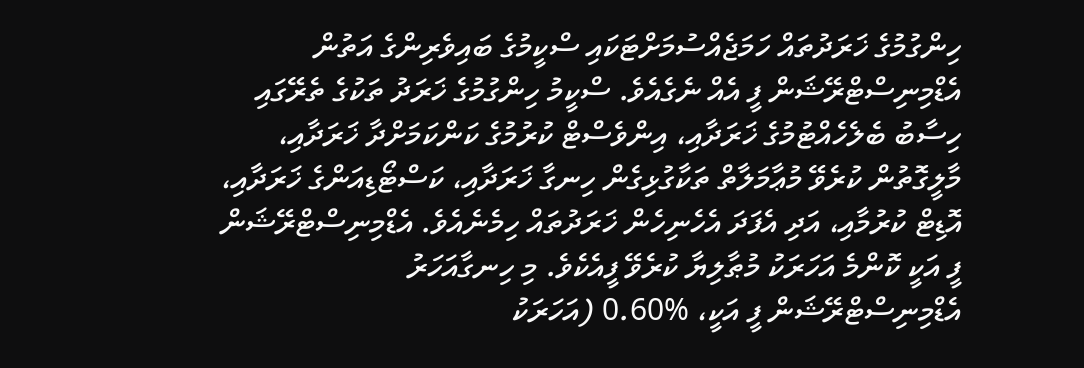ހިންގުމުގެ ޚަރަދުތައް ހަމަޖެއްސުމަށްޓަކައި ސްކީމުގެ ބައިވެރިންގެ އަތުން އެޑްމިނިސްޓްރޭޝަން ފީ އެއް ނެގެއެވެ. ސްކީމު ހިންގުމުގެ ޚަރަދު ތަކުގެ ތެރޭގައި ހިސާބު ބެލެހެއްޓުމުގެ ޚަރަދާއި، އިންވެސްޓް ކުރުމުގެ ކަންކަމަށްދާ ޚަރަދާއި، މާލީގޮތުން ކުރެވޭ މުޢާމަލާތް ތަކާގުޅިގެން ހިނގާ ޚަރަދާއި، ކަސްޓޯޑިއަންގެ ޚަރަދާއި، އޮޑިޓް ކުރުމާއި، އަދި އެފަދަ އެހެނިހެން ޚަރަދުތައް ހިމެނެއެވެ. އެޑްމިނިސްޓްރޭޝަން ފީ އަކީ ކޮންމެ އަހަރަކު މުޠާލިޔާ ކުރެވޭ ފީއެކެވެ. މި ހިނގާއަހަރު އެޑްމިނިސްޓްރޭޝަން ފީ އަކީ، %0.60 (އަހަރަކު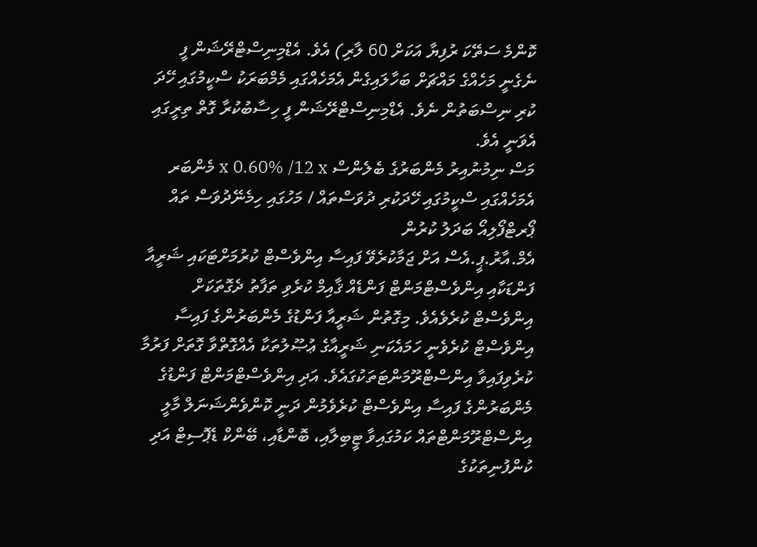ކޮންމެ ސަތޭކަ ރުފިޔާ އަކަށް 60 ލާރި) އެވެ. އެޑްމިނިސްޓްރޭޝަން ފީ ނެގެނީ މަހެއްގެ މައްޗަށް ބަހާލައިގެން އެމަހެއްގައި މެމްބަރަކު ސްކީމުގައި ހޭދަ ކުރި ނިސްބަތުން ނެވެ. އެޑްމިނިސްޓްރޭޝަން ފީ ހިސާބުކުރާ ގޮތް ތިރީގައި އެވަނީ އެވެ.
މަސް ނިމުނުއިރު މެންބަރުގެ ބެލެންސް x 0.60% /12 x މެންބަރ އެމަހެއްގައި ސްކީމުގައި ހޭދަކުރި ދުވަސްތައް / މަހުގައި ހިމެނޭދުވަސް ތައް
ޕޯރޓްފޯލިއޯ ބަދަލު ކުރުން
އެމް.އާރު.ޕީ.އެސް އަށް ޖަމާކުރެވޭ ފައިސާ އިންވެސްޓް ކުރުމަށްޓަކައި ޝަރީއާ ފަންޑަކާއި އިންވެސްޓްމަންޓް ފަންޑެއް ޤާއިމް ކުރެވި ތަފާތު ދެގޮތަކަށް އިންވެސްޓް ކުރެވެއެވެ. މިގޮތުން ޝަރީއާ ފަންޑުގެ މެންބަރުންގެ ފައިސާ އިންވެސްޓް ކުރެވެނީ ހަމައެކަނި ޝަރީއާގެ ޢުޞޫލުތަކާ އެއްގޮތްވާ ގޮތަށް ފަރުމާ ކުރެވިފައިވާ އިންސްޓްރޫމަންޓަތަކުގައެވެ. އަދި އިންވެސްޓްމަންޓް ފަންޑުގެ މެންބަރުންގެ ފައިސާ އިންވެސްޓް ކުރެވެމުން ދަނީ ކޮންވެންޝަނަލް މާލީ އިންސްޓްރޫމަންޓްތައް ކަމުގައިވާ ޓީބިލާއި، ބޮންޑާއި، ބޭންކް ޑެޕޮސިޓް އަދި ކުންފުނިތަކުގެ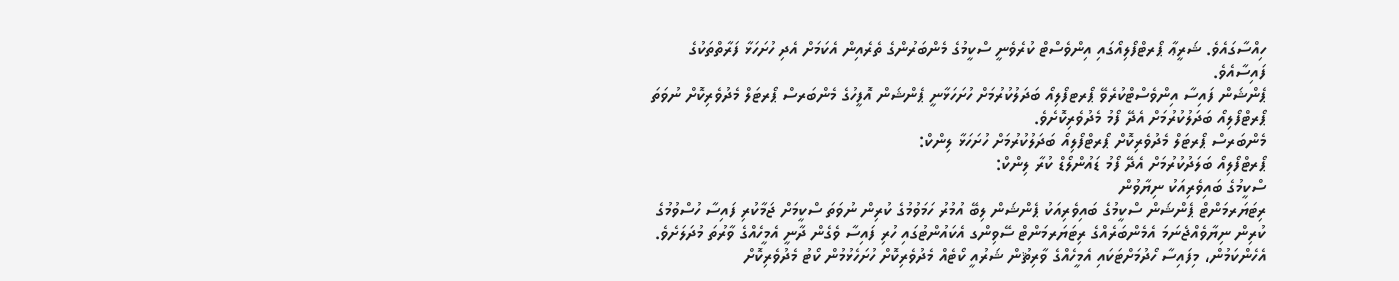ހިއްސާގައެވެ. ޝަރީޢާ ޕޯރޓްފޯލިއޯގައި އިންވެސްޓް ކުރެވެނީ ސްކީމުގެ މެންބަރުންގެ ތެރެއިން އެކަމަށް އެދި ހުށަހަޅާ ފަރާތްތަކުގެ ފައިސާއެވެ.
ޕެންޝަން ފައިސާ އިންވެސްޓްކުރެވޭ ޕޯރޓފޯލިއޯ ބަދަލުކުރުމަށް ހުށަހަޅާނީ ޕެންޝަން އޮފީހުގެ މެންބަރސް ޕޯރޓަލް މެދުވެރިކޮށް ނުވަތަ ޕޯރޓްފޯލިއޯ ބަދަލުކުރުމަށް އެދޭ ފޯމު މެދުވެރިކޮށެވެ.
މެންބަރސް ޕޯރޓަލް މެދުވެރިކޮށް ޕޯރޓްފޯލިއޯ ބަދަލުކުރުމަށް ހުށަހަޅާ ލިންކް:
ޕޯރޓްފޯލިއޯ ބަލަދުކުރުމަށް އެދޭ ފޯމު ޑައުންލޯޑް ކުރާ ލިންކް:
ސްކީމުގެ ބައިވެރިއަކު ނިޔާވުން
ރިޓަޔަރމަންޓް ޕެންޝަން ސްކީމުގެ ބައިވެރިއަކު ޕެންޝަން ލިބޭ އުމުރު ހަމަވުމުގެ ކުރިން ނުވަތަ ސްކީމަށް ޖަމާކުރި ފައިސާ ހުސްވުމުގެ ކުރިން ނިޔާވެއްޖެނަމަ އެމެންބަރެއްގެ ރިޓަޔަރމަންޓް ސޭވިންގ އެކައުންޓުގައި ހުރި ފައިސާ ވެގެން ދާނީ އެމީހެއްގެ ވާރުތަ މުދަލަށެވެ. އެހެންކަމުން، މިފައިސާ ހޯދުމަށްޓަކައި އެމީހެއްގެ ވާރިޘުން ޝަރުއީ ކޯޓެއް މެދުވެރިކޮށް ހުށަހެޅުމުން ކޯޓު މެދުވެރިކޮށް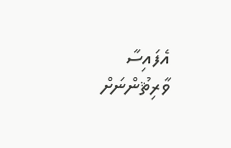އެފައިސާ ވާރިޘުންނަށް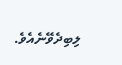ލިބިދެވޭނެއެވެ.